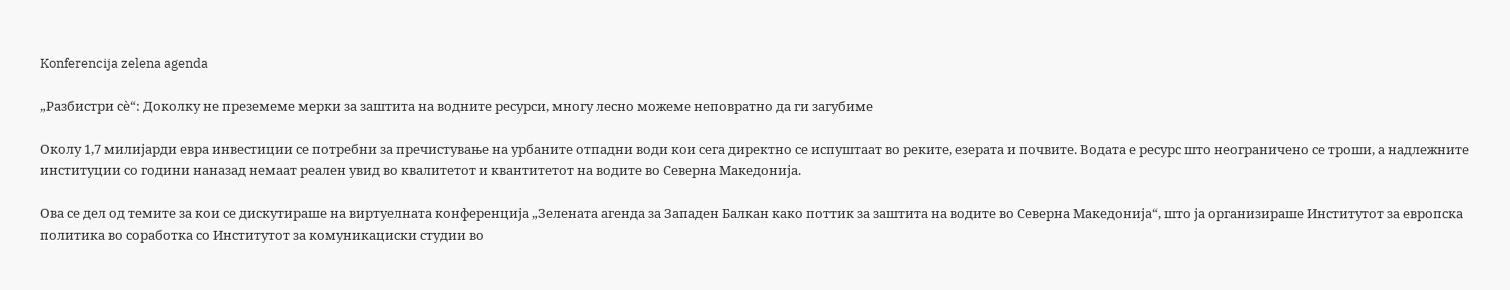Konferencija zelena agenda

„Разбистри сѐ“: Доколку не преземеме мерки за заштита на водните ресурси, многу лесно можеме неповратно да ги загубиме

Околу 1,7 милијарди евра инвестиции се потребни за пречистување на урбаните отпадни води кои сега директно се испуштаат во реките, езерата и почвите. Водата е ресурс што неограничено се троши, а надлежните институции со години наназад немаат реален увид во квалитетот и квантитетот на водите во Северна Македонија.

Ова се дел од темите за кои се дискутираше на виртуелната конференција „Зелената агенда за Западен Балкан како поттик за заштита на водите во Северна Македонија“, што ја организираше Институтот за европска политика во соработка со Институтот за комуникациски студии во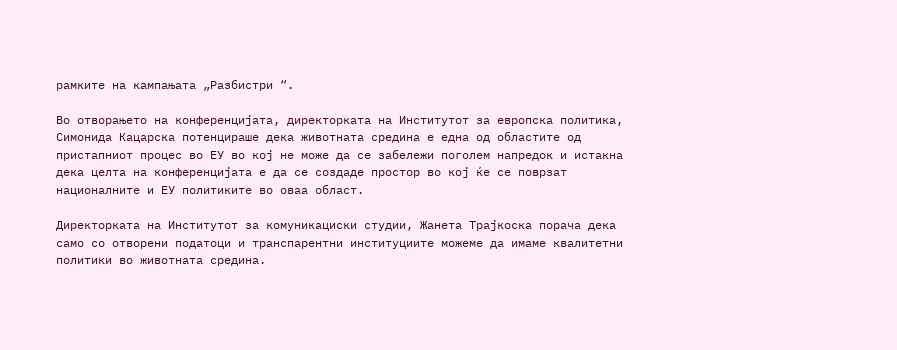рамките на кампањата „Разбистри “.

Во отворањето на конференцијата, директорката на Институтот за европска политика, Симонида Кацарска потенцираше дека животната средина е една од областите од пристапниот процес во ЕУ во кој не може да се забележи поголем напредок и истакна дека целта на конференцијата е да се создаде простор во кој ќе се поврзат националните и ЕУ политиките во оваа област.

Директорката на Институтот за комуникациски студии, Жанета Трајкоска порача дека само со отворени податоци и транспарентни институциите можеме да имаме квалитетни политики во животната средина.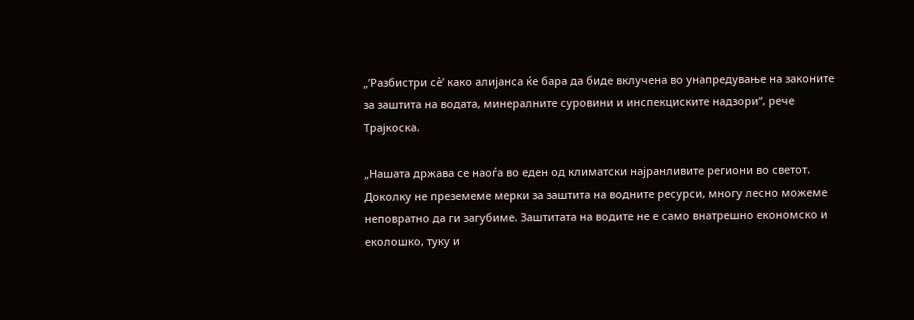„’Разбистри сè’ како алијанса ќе бара да биде вклучена во унапредување на законите за заштита на водата, минералните суровини и инспекциските надзори“, рече Трајкоска.

„Нашата држава се наоѓа во еден од климатски најранливите региони во светот. Доколку не преземеме мерки за заштита на водните ресурси, многу лесно можеме неповратно да ги загубиме. Заштитата на водите не е само внатрешно економско и еколошко, туку и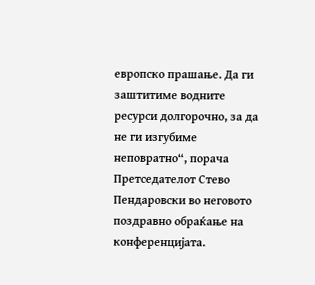европско прашање. Да ги заштитиме водните ресурси долгорочно, за да не ги изгубиме неповратно“, порача Претседателот Стево Пендаровски во неговото поздравно обраќање на конференцијата.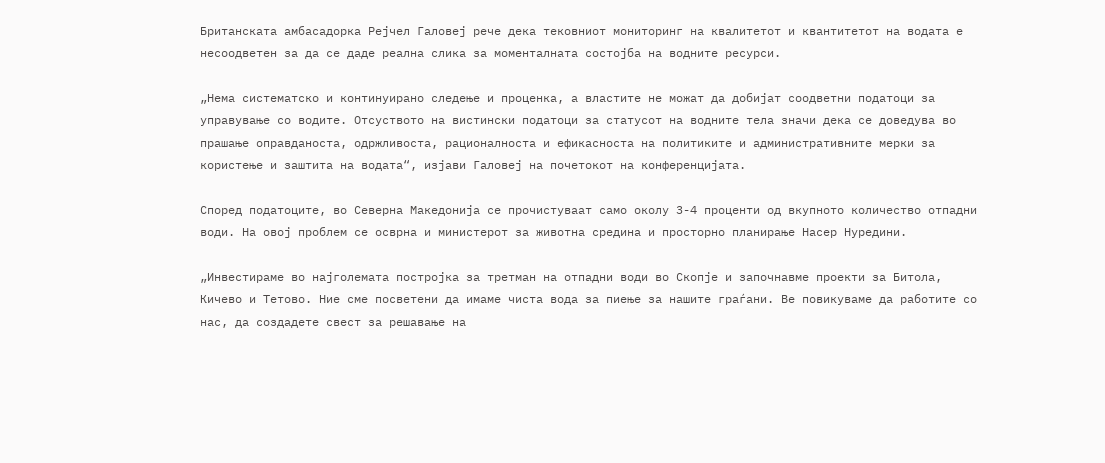Британската амбасадорка Рејчел Галовеј рече дека тековниот мониторинг на квалитетот и квантитетот на водата е несоодветен за да се даде реална слика за моменталната состојба на водните ресурси.

„Нема систематско и континуирано следење и проценка, а властите не можат да добијат соодветни податоци за управување со водите. Отсуството на вистински податоци за статусот на водните тела значи дека се доведува во прашање оправданоста, одржливоста, рационалноста и ефикасноста на политиките и административните мерки за користење и заштита на водата“, изјави Галовеј на почетокот на конференцијата.

Според податоците, во Северна Македонија се прочистуваат само околу 3-4 проценти од вкупното количество отпадни води. На овој проблем се осврна и министерот за животна средина и просторно планирање Насер Нуредини.

„Инвестираме во најголемата постројка за третман на отпадни води во Скопје и започнавме проекти за Битола, Кичево и Тетово. Ние сме посветени да имаме чиста вода за пиење за нашите граѓани. Ве повикуваме да работите со нас, да создадете свест за решавање на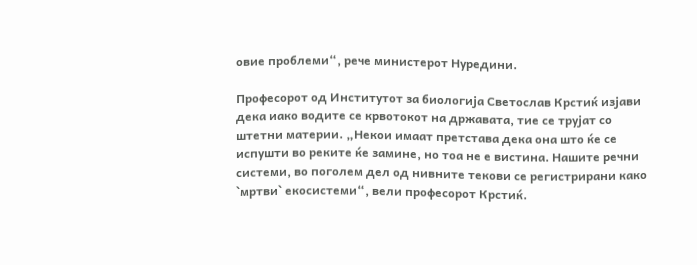овие проблеми“, рече министерот Нуредини.

Професорот од Институтот за биологија Светослав Крстиќ изјави дека иако водите се крвотокот на државата, тие се трујат со штетни материи. „Некои имаат претстава дека она што ќе се испушти во реките ќе замине, но тоа не е вистина. Нашите речни системи, во поголем дел од нивните текови се регистрирани како `мртви` екосистеми“, вели професорот Крстиќ.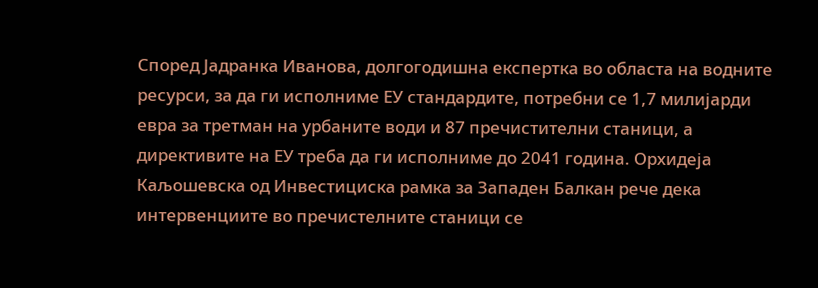Според Јадранка Иванова, долгогодишнa експерткa во областа на водните ресурси, за да ги исполниме ЕУ стандардите, потребни се 1,7 милијарди евра за третман на урбаните води и 87 пречистителни станици, а директивите на ЕУ треба да ги исполниме до 2041 година. Орхидеја Каљошевска од Инвестициска рамка за Западен Балкан рече дека интервенциите во пречистелните станици се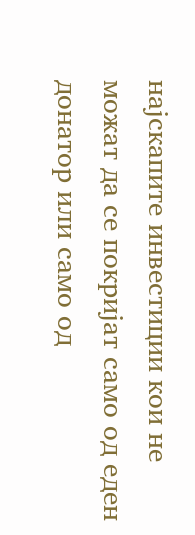најскапите инвестиции кои не можат да се покријат само од еден донатор или само од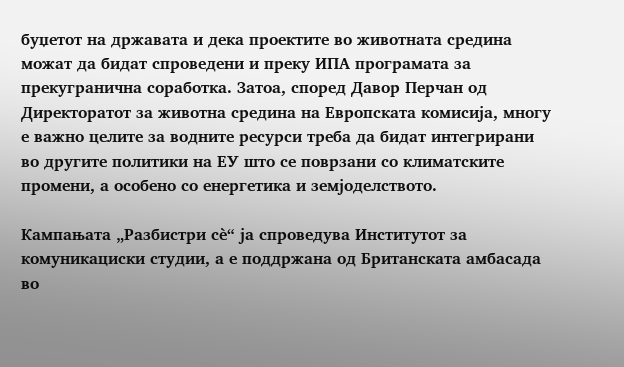буџетот на државата и дека проектите во животната средина можат да бидат спроведени и преку ИПА програмата за прекугранична соработка. Затоа, според Давор Перчан од Директоратот за животна средина на Европската комисија, многу е важно целите за водните ресурси треба да бидат интегрирани во другите политики на ЕУ што се поврзани со климатските промени, а особено со енергетика и земјоделството.

Кампањата „Разбистри сѐ“ ја спроведува Институтот за комуникациски студии, а е поддржана од Британската амбасада во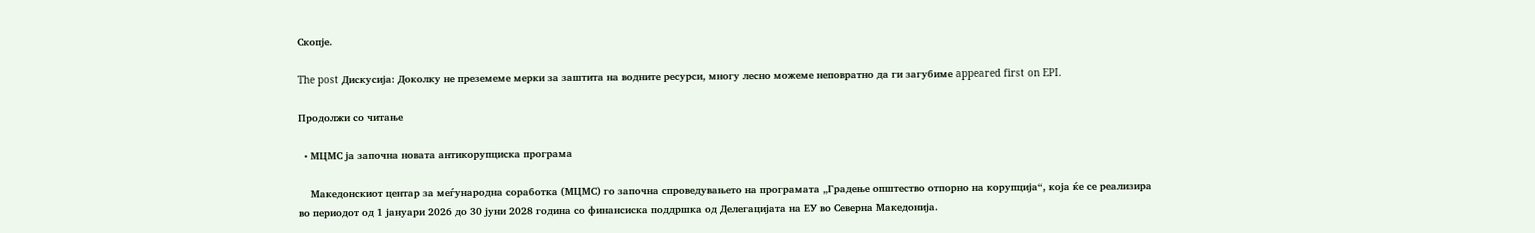Скопје.

The post Дискусија: Доколку не преземеме мерки за заштита на водните ресурси, многу лесно можеме неповратно да ги загубиме appeared first on EPI.

Продолжи со читање

  • МЦМС ја започна новата антикорупциска програма

    Македонскиот центар за меѓународна соработка (МЦМС) го започна спроведувањето на програмата „Градење општество отпорно на корупција“, која ќе се реализира во периодот од 1 јануари 2026 до 30 јуни 2028 година со финансиска поддршка од Делегацијата на ЕУ во Северна Македонија.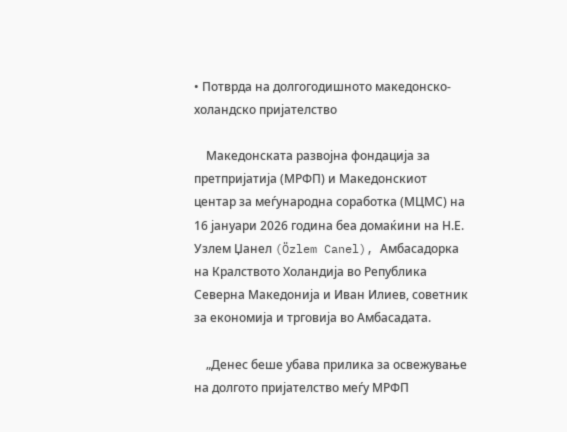• Потврда на долгогодишното македонско-холандско пријателство

    Македонската развојна фондација за претпријатија (МРФП) и Македонскиот центар за меѓународна соработка (МЦМС) на 16 јануари 2026 година беа домаќини на Н.Е. Узлем Џанел (Özlem Canel), Амбасадорка на Кралството Холандија во Република Северна Македонија и Иван Илиев, советник за економија и трговија во Амбасадата.

    „Денес беше убава прилика за освежување на долгото пријателство меѓу МРФП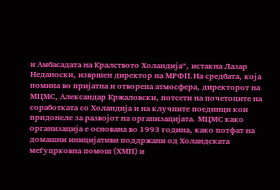и Амбасадата на Кралството Холандија“, истакна Лазар Неданоски, извршен директор на МРФП.На средбата, која помина во пријатна и отворена атмосфера, директорот на МЦМС, Александар Кржаловски, потсети на почетоците на соработката со Холандија и на клучните поединци кои придонеле за развојот на организацијата. МЦМС како организација е основана во 1993 година, како потфат на домашни иницијативи поддржани од Холандската меѓуцрковна помош (ХМП) и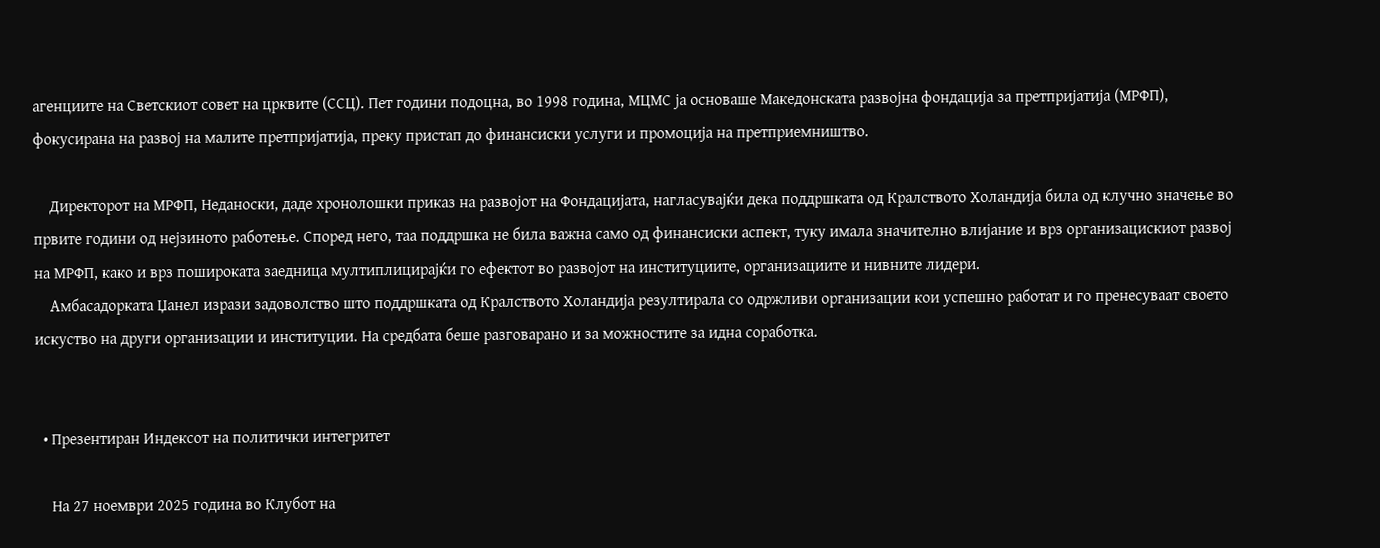агенциите на Светскиот совет на црквите (ССЦ). Пет години подоцна, во 1998 година, МЦМС ја основаше Македонската развојна фондација за претпријатија (МРФП), фокусирана на развој на малите претпријатија, преку пристап до финансиски услуги и промоција на претприемништво.

    Директорот на МРФП, Неданоски, даде хронолошки приказ на развојот на Фондацијата, нагласувајќи дека поддршката од Кралството Холандија била од клучно значење во првите години од нејзиното работење. Според него, таа поддршка не била важна само од финансиски аспект, туку имала значително влијание и врз организацискиот развој на МРФП, како и врз пошироката заедница мултиплицирајќи го ефектот во развојот на институциите, организациите и нивните лидери.
    Амбасадорката Џанел изрази задоволство што поддршката од Кралството Холандија резултирала со одржливи организации кои успешно работат и го пренесуваат своето искуство на други организации и институции. На средбата беше разговарано и за можностите за идна соработка.


  • Презентиран Индексот на политички интегритет

    На 27 ноември 2025 година во Клубот на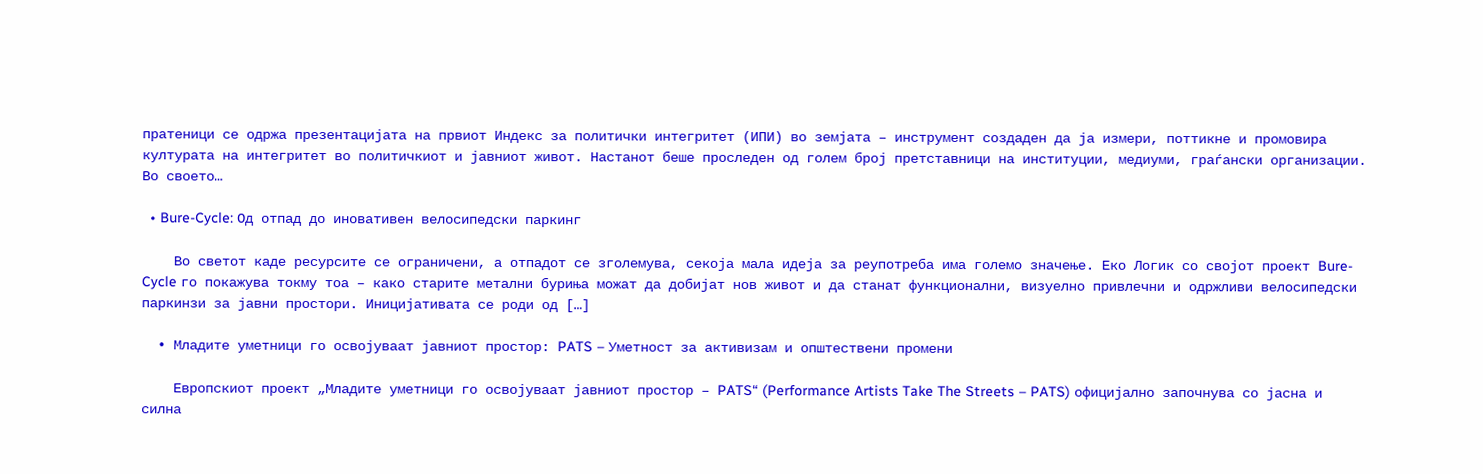пратеници се одржа презентацијата на првиот Индекс за политички интегритет (ИПИ) во земјата – инструмент создаден да ја измери, поттикне и промовира културата на интегритет во политичкиот и јавниот живот. Настанот беше проследен од голем број претставници на институции, медиуми, граѓански организации. Во своето…

  • Bure-Cycle: Од отпад до иновативен велосипедски паркинг

    Во светот каде ресурсите се ограничени, а отпадот се зголемува, секоја мала идеја за реупотреба има големо значење. Еко Логик со својот проект Bure-Cycle го покажува токму тоа – како старите метални буриња можат да добијат нов живот и да станат функционални, визуелно привлечни и одржливи велосипедски паркинзи за јавни простори. Иницијативата се роди од […]

  • Младите уметници го освојуваат јавниот простор: PATS – Уметност за активизам и општествени промени

    Европскиот проект „Младите уметници го освојуваат јавниот простор – PATS“ (Performance Artists Take The Streets – PATS) официјално започнува со јасна и силна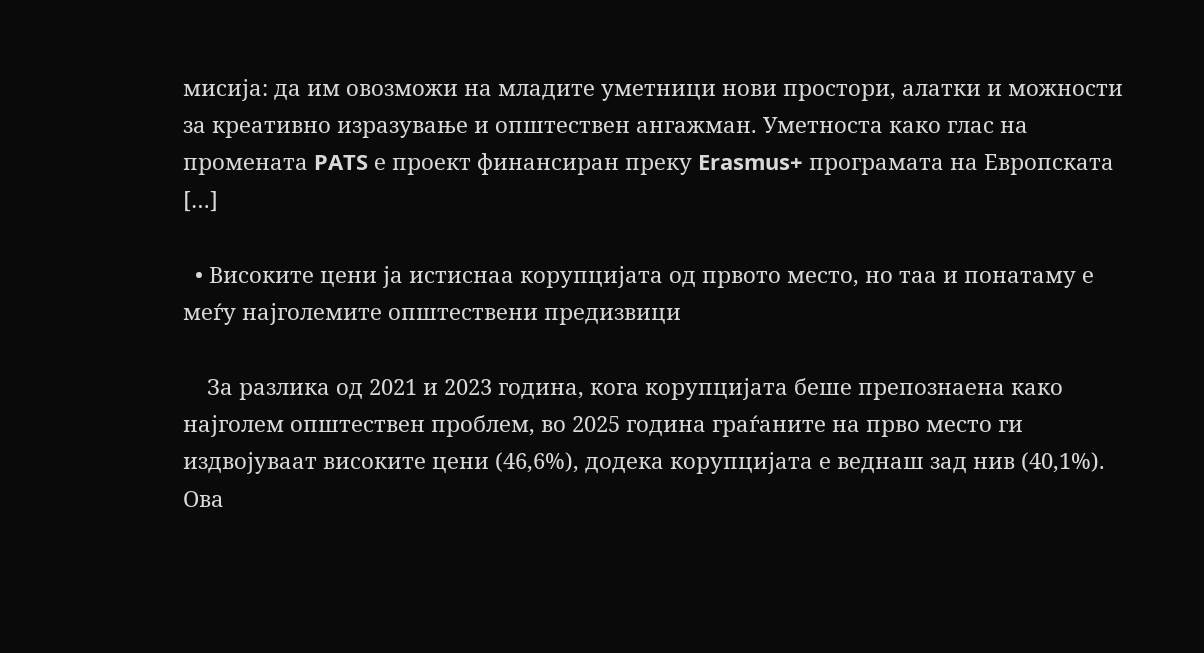мисија: да им овозможи на младите уметници нови простори, алатки и можности за креативно изразување и општествен ангажман. Уметноста како глас на промената PATS е проект финансиран преку Erasmus+ програмата на Европската […]

  • Високите цени ја истиснаа корупцијата од првото место, но таа и понатаму е меѓу најголемите општествени предизвици

    За разлика од 2021 и 2023 година, кога корупцијата беше препознаена како најголем општествен проблем, во 2025 година граѓаните на прво место ги издвојуваат високите цени (46,6%), додека корупцијата е веднаш зад нив (40,1%). Ова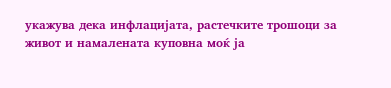укажува дека инфлацијата, растечките трошоци за живот и намалената куповна моќ ја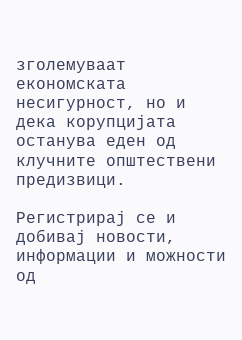зголемуваат економската несигурност, но и дека корупцијата останува еден од клучните општествени предизвици.

Регистрирај се и добивај новости, информации и можности од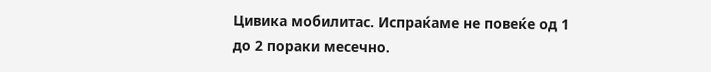Цивика мобилитас. Испраќаме не повеќе од 1 до 2 пораки месечно.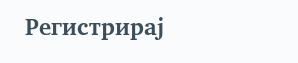Регистрирај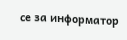се за информатор